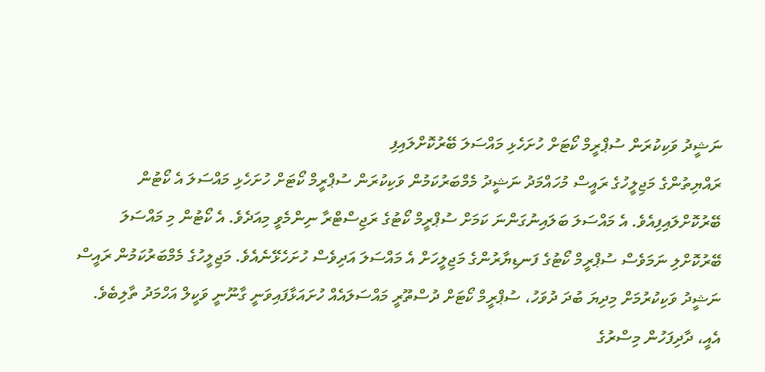ނަޝީދު ވަކިކުރަން ސުޕްރީމް ކޯޓަށް ހުށަހެޅި މައްސަލަ ބޭރުކޮށްލައިފި
ރައްޔިތުންގެ މަޖިލީހުގެ ރައީސް މުހައްމަދު ނަޝީދު މެމްބަރުކަމުން ވަކިކުރަން ސުޕްރީމް ކޯޓަށް ހުށަހެޅި މައްސަލަ އެ ކޯޓުން ބޭރުކޮށްލައިފިއެވެ. އެ މައްސަލަ ބަލައިނުގަންނަ ކަމަށް ސުޕްރީމް ކޯޓުގެ ރަޖިސްޓްރާ ނިންމެވީ މިއަދެވެ. އެ ކޯޓުން މި މައްސަލަ ބޭރުކޮށްލި ނަމަވެސް ސުޕްރީމް ކޯޓުގެ ފަނޑިޔާރުންގެ މަޖިލީހަށް އެ މައްސަލަ އަދިވެސް ހުށަހެޅޭނެއެވެ. މަޖިލީހުގެ މެމްބަރުކަމުން ރައީސް ނަޝީދު ވަކިކުރުމަށް މިދިޔަ ބުދަ ދުވަހު، ސުޕްރީމް ކޯޓަށް ދުސްތޫރީ މައްސަލައެއް ހުށައަޅާފައިވަނީ ގާނޫނީ ވަކީލް އަހްމަދު ތާލިބެވެ. އެއީ، ދާދިފަހުން މިސްރުގެ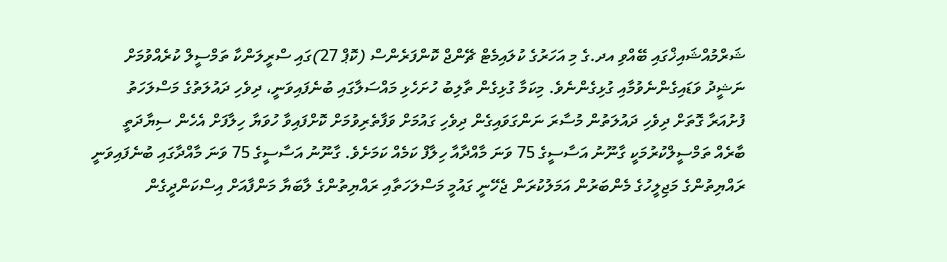ޝަރްމުއްޝައިޚްގައި ބޭއްވި އދ.ގެ މި އަހަރުގެ ކުލައިމެޓް ޗޭންޖް ކޮންފަރެންސް (ކޮޕް 27)ގައި ސްރީލަންކާ ތަމްސީލް ކުރެއްވުމަށް ނަޝީދު ވަޑައިގެންނެވުމާއި ގުޅިގެންނެވެ. މިކަމާ ގުޅިގެން ތާލިބު ހުށަހެޅި މައްސަލާގައި ބުނެފައިވަނީ، ދިވެހި ދައުލަތުގެ މަސްލަހަތު ފުށުއަރާ ގޮތަށް ދިވެހި ދައުލަތުން މުސާރަ ނަންގަވައިގެން ދިވެހި ގައުމަށް ވަފާތެރިވުމަށް ކޮށްފައިވާ ހުވަޔާ ހިލާފަށް އެހެން ސިޔާދަތީ ބާރެއް ތަމްސީލްކުރުމަކީ ގާނޫނު އަސާސީގެ 75 ވަނަ މާއްދާއާ ހިލާފް ކަމެއް ކަމަށެވެ. ގާނޫނު އަސާސީގެ 75 ވަނަ މާއްދާގައި ބުނެފައިވަނީ ރައްޔިތުންގެ މަޖިލީހުގެ މެންބަރުން އަމަލުކުރަން ޖެހޭނީ ގައުމީ މަސްލަހަތާއި ރައްޔިތުންގެ ލާބަޔާ މަންފާއަށް އިސްކަންދީގެން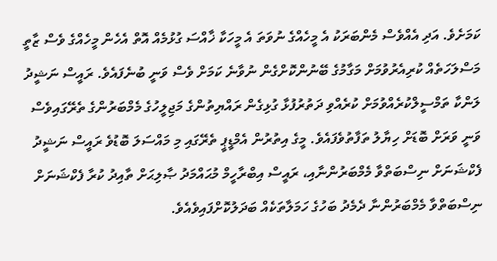ކަމަށެވެ. އަދި އެއްވެސް މެންބަރަކު އެ މީހެއްގެ ނުވަތަ އެ މީހަކާ ޚާއްސަ ގުޅުމެއް އޮތް އެހެން މީހެއްގެ ވެސް ޒާތީ މަސްލަހަތެއް ކުރިއެރުވުމަށް މަގާމުގެ ބޭނުންކޮށްގެން ނުވާނެ ކަމަށް ވެސް ވަނީ ބުނެފައެވެ. ރައީސް ނަޝީދު ލަންކާ ތަމްސީލްކުރެއްވުމަށް ކުރެއްވި ދަތުރުފުޅާ ގުޅިގެން ރައްޔިތުންގެ މަޖިލީހުގެ މެމްބަރުންގެ ތެރޭގައިވެސް ވަނީ ވަރަށް ބޮޑަށް ހިޔާލު ތަފާތުވެފައެވެ. މީގެ އިތުރުން އެމްޑީޕީ ތެރޭގައި މި މައްސަލަ ބޮޑުވެ ރައީސް ނަޝީދު ފެކްޝަނަށް ނިސްބަތްވާ މެމްބަރުންނާއި، ރައީސް އިބްރާހީމް މުޙައްމަދު ޞާލިޙަށް ތާއިދު ކުރާ ފެކްޝަނަށް ނިސްބަތްވާ މެމްބަރުންނާ ދެމެދު ބަހުގެ ހަމަލާތަކެއް ބަދަލުކޮށްފައިވެއެވެ.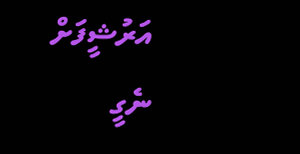އަރުޝީފަށް ނެގީ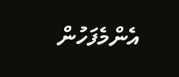އެންމެފަހުން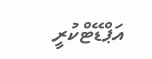އަޕްޑޭޓްކުރީ